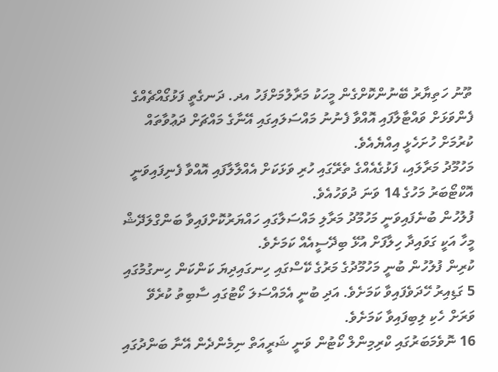ތޫނު ހަތިޔާރު ބޭނުންކޮށްގެން މީހަކު މަރާލުމަށްފަހު އދ. ދަނގެތީ ފަޅުގޯއްޗެއްގެ ފެންވަޅަށް ވައްޓާލާފައި އޮއްވާ ފެނުނު މައްސަލައިގައި އޭނާގެ މައްޗަށް ދަޢުވާތައް ކުރުމަށް ހުށަހެޅީ އިއްޔެއެވެ.
މަހުމޫދު މަރާލައި، ފަޅުގެއެއްގެ ތެރޭގައި ހުރި ވަޅަކަށް އެއްލާލާފައި އޮއްވާ ފެނިފައިވަނީ އޮކްޓޯބަރު މަހުގެ 14 ވަނަ ދުވަހުއެވެ.
ފުލުހުން ބުނެފައިވަނީ މަހުމޫދު މަރާލި މައްސަލާގައި ހައްޔަރުކޮށްފައިވާ ބަންގްލަދޭޝް މީހާ އަކީ ގަވައިދާ ހިލާފަށް އުޅޭ ބިދޭސީއެއް ކަމަށެވެ.
ކުރިން ފުލުހުން ބުނީ މަހުމޫދުގެ މަރުގެ ކޭސްގައި ހިނގައިދިޔަ ކަންކަން ހިނގުމުގައި 5 ގަޑިއިރު ހޭދަވެފައިވާ ކަމަށެވެ. އަދި ބުނީ އެމައްސަލަ ކޯޓުގައި ސާބިތު ކުރެވޭ ވަރަށް ހެކި ލިބިފައިވާ ކަމަށެވެ.
16 ނޮވެމަބަރުގައި ކްރިމިންލް ކޯޓުން ވަނީ ޝަރީއަތް ނިމެންދެން އޭނާ ބަންދުގައި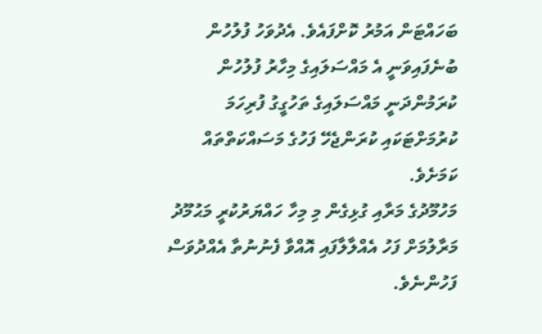ބަހައްޓަން އަމުރު ކޮށްފައެވެ. އެދުވަހު ފުލުހުން ބުނެފައިވަނީ އެ މައްސަލައިގެ މިހާރު ފުލުހުން ކުރަމުންދަނީ މައްސަލައިގެ ތަހުގީގު ފުރިހަމަ ކުރުމަށްޓަކައި ކުރަންޖެހޭ ފަހުގެ މަސައްކަތްތައް ކަމަށެވެ.
މަހުމޫދުގެ މަރާއި ގުޅިގެން މި މިހާ ހައްޔަރުކުރީ މަޙުމޫދު މަރާލުމަށް ފަހު އެއްލާލާފައި އޮއްވާ ފެނުނުތާ އެއްދުވަސް ފަހުންނެވެ.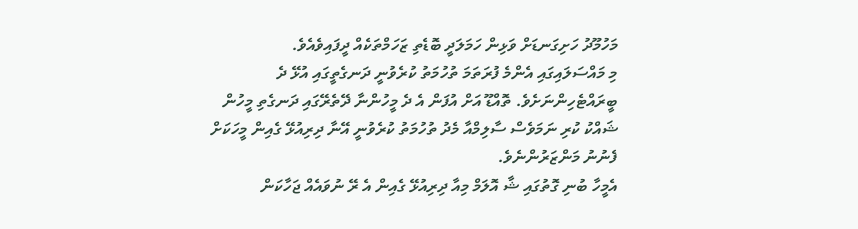މަހުމޫދު ހަށިގަނޑަށް ވަޅިން ހަމަލަދީ ބޮޑެތި ޒަހަމްތަކެއް ދީފައިވެއެވެ.
މި މައްސަލައިގައި އެންމެ ފުރަތަމަ ތުހުމަތު ކުރެވުނީ ދަނގެތީގައި އުޅޭ ދެ ބީރައްޓެހިންނަށެވެ. ތޮއްޑޫ އަށް އުފަން އެ ދެ މީހުންނާ ދޭތެރޭގައި ދަނގެތި މީހުން ޝައްކު ކުރި ނަމަވެސް ސާލިމްއާ މެދު ތުހުމަތު ކުރެވުނީ އޭނާ ދިރިއުޅޭ ގެއިން މީހަކަށް ފެނުނު މަންޒަރުންނެވެ.
އެމީހާ ބުނި ގޮތުގައި ޝާ އޮލަމް މިއާ ދިރިއުޅޭ ގެއިން އެ ރޭ ނުވައެއް ޖަހާކަން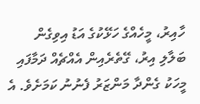ހާއިރު، މީހެއްގެ ހަޅޭކުގެ އަޑު އިވިގެން ބަލާލި އިރު، ގޭތެރެއިން އެއްޗެއް ދަމާފައި މީހަކު ގެންދާ މަންޒަރު ފެނުނު ކަމަށެވެ. އެ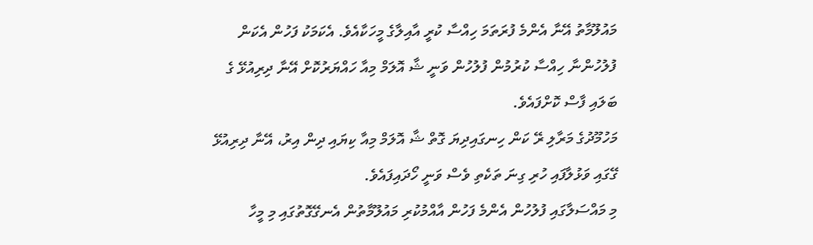މައުލޫމާތު އޭނާ އެންމެ ފުރަތަމަ ހިއްސާ ކުރީ އާއިލާގެ މީހަކާއެވެ. އެކަމަކު ފަހުން އެކަން ފުލުހުންނާ ހިއްސާ ކުރުމުން ފުލުހުން ވަނީ ޝާ އޮލަމް މިއާ ހައްޔަރުކޮށް އޭނާ ދިރިއުޅޭ ގެ ބަލައި ފާސް ކޮށްފައެވެ.
މަހުމޫދުގެ މަރާލި ރޭ ކަން ހިނގައިދިޔަ ގޮތް ޝާ އޮލަމް މިއާ ކިޔައި ދިން އިރު، އޭނާ ދިރިއުޅޭ ގޭގައި ވަޅުލާފައި ހުރި ގިނަ ތަކެތި ވެސް ވަނީ ހޯދައިފައެވެ.
މި މައްސަލާގައި ފުލުހުން އެންމެ ފަހުން އާއްމުކުރި މައުލޫމާތުން އެނގޭގޮތުގައި މި މީހާ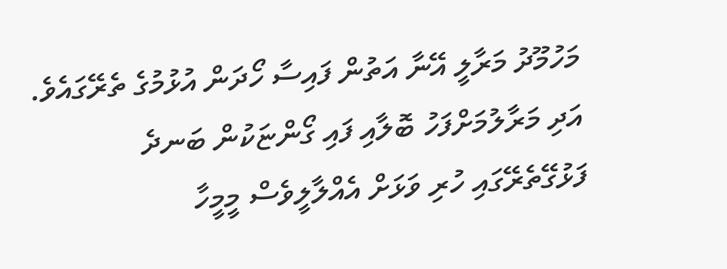މަހުމޫދު މަރާލީ އޭނާ އަތުން ފައިސާ ހޯދަން އުޅުމުގެ ތެރޭގައެވެ. އަދި މަރާލުމަށްފަހު ބޮލާއި ފައި ގޯންޏަކުން ބަނދެ ފަޅުގޭތެރޭގައި ހުރި ވަޅަށް އެއްލާލީވެސް މީމީހާ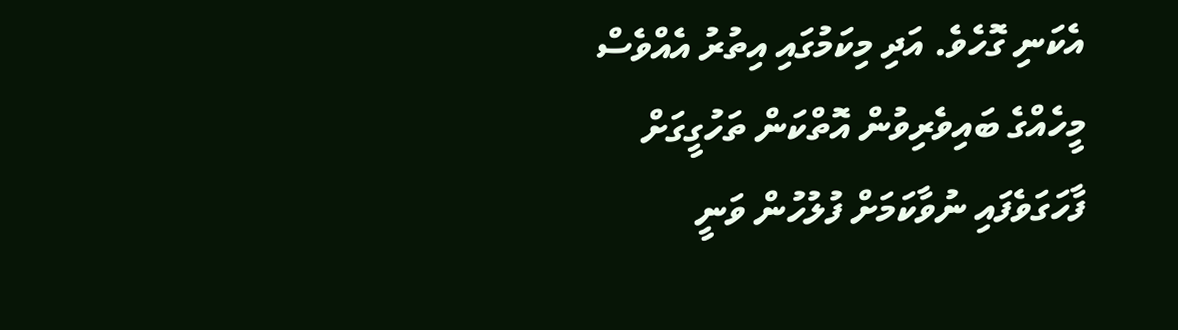އެކަނި ގޮހެވެ. އަދި މިކަމުގައި އިތުރު އެއްވެސް މީހެއްގެ ބައިވެރިވުން އޮތްކަން ތަހުގީގަށް ފާހަގަވެފައި ނުވާކަމަށް ފުލުހުން ވަނީ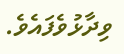ވިދާޅުވެފައެވެ.